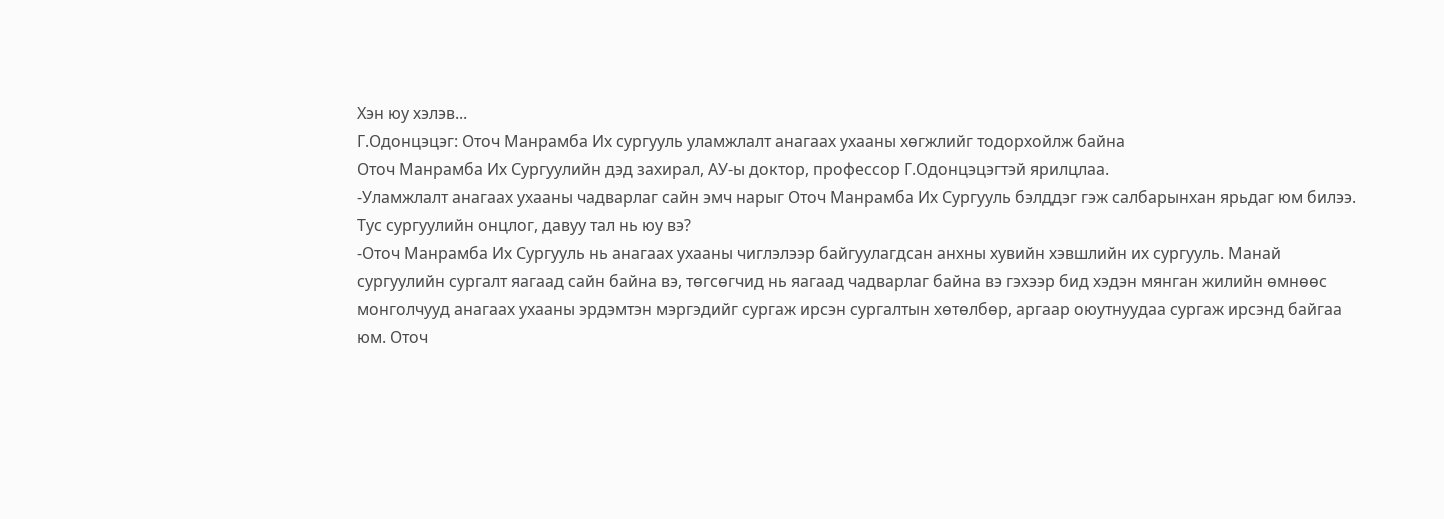Хэн юу хэлэв...
Г.Одонцэцэг: Оточ Манрамба Их сургууль уламжлалт анагаах ухааны хөгжлийг тодорхойлж байна
Оточ Манрамба Их Сургуулийн дэд захирал, АУ-ы доктор, профессор Г.Одонцэцэгтэй ярилцлаа.
-Уламжлалт анагаах ухааны чадварлаг сайн эмч нарыг Оточ Манрамба Их Сургууль бэлддэг гэж салбарынхан ярьдаг юм билээ. Тус сургуулийн онцлог, давуу тал нь юу вэ?
-Оточ Манрамба Их Сургууль нь анагаах ухааны чиглэлээр байгуулагдсан анхны хувийн хэвшлийн их сургууль. Манай сургуулийн сургалт яагаад сайн байна вэ, төгсөгчид нь яагаад чадварлаг байна вэ гэхээр бид хэдэн мянган жилийн өмнөөс монголчууд анагаах ухааны эрдэмтэн мэргэдийг сургаж ирсэн сургалтын хөтөлбөр, аргаар оюутнуудаа сургаж ирсэнд байгаа юм. Оточ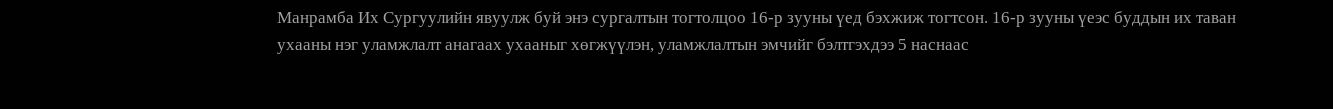Манрамба Их Сургуулийн явуулж буй энэ сургалтын тогтолцоо 16-р зууны үед бэхжиж тогтсон. 16-р зууны үеэс буддын их таван ухааны нэг уламжлалт анагаах ухааныг хөгжүүлэн, уламжлалтын эмчийг бэлтгэхдээ 5 наснаас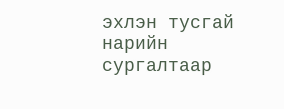эхлэн тусгай нарийн сургалтаар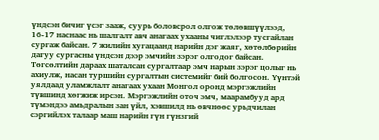үндсэн бичиг үсэг зааж, суурь боловсрол олгож төлөвшүүлээд, 16-17 наснаас нь шалгалт авч анагаах ухааны чиглэлээр тусгайлан сургаж байсан. 7 жилийн хугацаанд нарийн дэг жаяг, хөтөлбөрийн дагуу сургасны үндсэн дээр эмчийн зэрэг олгодог байсан. Төгсөлтийн дараах шаталсан сургалтаар эмч нарын зэрэг цолыг нь ахиулж, насан туршийн сургалтын системийг бий болгосон. Үүнтэй уялдаад уламжлалт анагаах ухаан Монгол оронд мэргэжлийн түвшинд хөгжиж ирсэн. Мэргэжлийн оточ эмч, маарамбууд ард түмэндээ амьдралын зан үйл, хэвшилд нь өвчнөөс урьдчилан сэргийлэх талаар маш нарийн гүн гүнзгий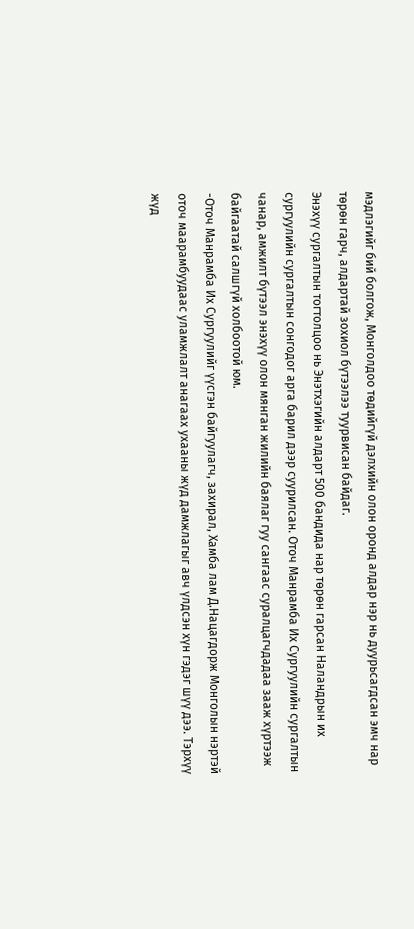мэдлэгийг бий болгож, Монголдоо төдийгүй дэлхийн олон оронд алдар нэр нь дуурьсагдсан эмч нар төрөн гарч, алдартай зохиол бүтээлээ туурвисан байдаг.
Энэхүү сургалтын тогтолцоо нь Энэтхэгийн алдарт 500 бандида нар төрөн гарсан Наландрын их сургуулийн сургалтын сонгодог арга барил дээр суурилсан. Оточ Манрамба Их Сургуулийн сургалтын чанар, амжилт бүтээл энэхүү олон мянган жилийн баялаг гуу сангаас суралцагчдадаа зааж хүртээж байгаатай салшгүй холбоотой юм.
-Оточ Манрамба Их Сургуулийг үүсгэн байгуулагч, захирал, Хамба лам Д.Нацагдорж Монголын нэртэй оточ маарамбуудаас уламжлалт анагаах ухааны жүд дамжлагыг авч үлдсэн хүн гэдэг шүү дээ. Тэрхүү жүд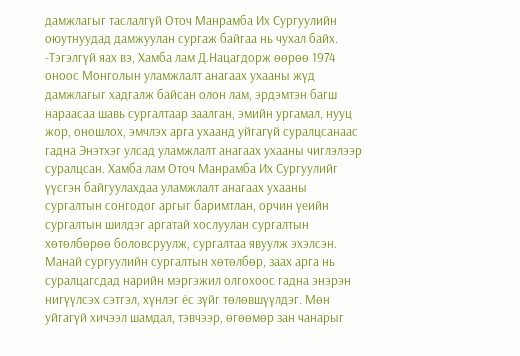дамжлагыг таслалгүй Оточ Манрамба Их Сургуулийн оюутнуудад дамжуулан сургаж байгаа нь чухал байх.
-Тэгэлгүй яах вэ, Хамба лам Д.Нацагдорж өөрөө 1974 оноос Монголын уламжлалт анагаах ухааны жүд дамжлагыг хадгалж байсан олон лам, эрдэмтэн багш нараасаа шавь сургалтаар заалган, эмийн ургамал, нууц жор, оношлох, эмчлэх арга ухаанд уйгагүй суралцсанаас гадна Энэтхэг улсад уламжлалт анагаах ухааны чиглэлээр суралцсан. Хамба лам Оточ Манрамба Их Сургуулийг үүсгэн байгуулахдаа уламжлалт анагаах ухааны сургалтын сонгодог аргыг баримтлан, орчин үеийн сургалтын шилдэг аргатай хослуулан сургалтын хөтөлбөрөө боловсруулж, сургалтаа явуулж эхэлсэн. Манай сургуулийн сургалтын хөтөлбөр, заах арга нь суралцагсдад нарийн мэргэжил олгохоос гадна энэрэн нигүүлсэх сэтгэл, хүнлэг ёс зүйг төлөвшүүлдэг. Мөн уйгагүй хичээл шамдал, тэвчээр, өгөөмөр зан чанарыг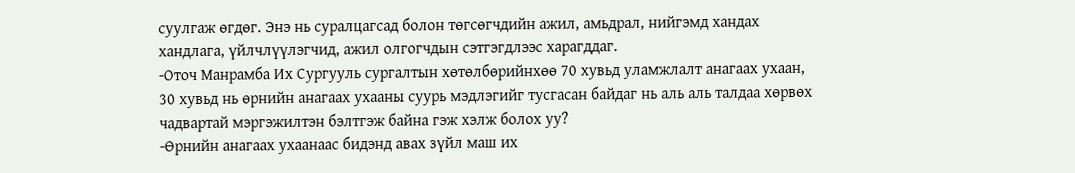суулгаж өгдөг. Энэ нь суралцагсад болон төгсөгчдийн ажил, амьдрал, нийгэмд хандах хандлага, үйлчлүүлэгчид, ажил олгогчдын сэтгэгдлээс харагддаг.
-Оточ Манрамба Их Сургууль сургалтын хөтөлбөрийнхөө 70 хувьд уламжлалт анагаах ухаан, 30 хувьд нь өрнийн анагаах ухааны суурь мэдлэгийг тусгасан байдаг нь аль аль талдаа хөрвөх чадвартай мэргэжилтэн бэлтгэж байна гэж хэлж болох уу?
-Өрнийн анагаах ухаанаас бидэнд авах зүйл маш их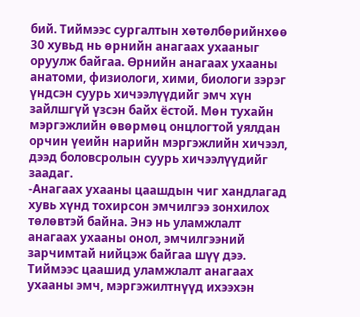бий. Тиймээс сургалтын хөтөлбөрийнхөө 30 хувьд нь өрнийн анагаах ухааныг оруулж байгаа. Өрнийн анагаах ухааны анатоми, физиологи, хими, биологи зэрэг үндсэн суурь хичээлүүдийг эмч хүн зайлшгүй үзсэн байх ёстой. Мөн тухайн мэргэжлийн өвөрмөц онцлогтой уялдан орчин үеийн нарийн мэргэжлийн хичээл, дээд боловсролын суурь хичээлүүдийг заадаг.
-Анагаах ухааны цаашдын чиг хандлагад хувь хүнд тохирсон эмчилгээ зонхилох төлөвтэй байна. Энэ нь уламжлалт анагаах ухааны онол, эмчилгээний зарчимтай нийцэж байгаа шүү дээ. Тиймээс цаашид уламжлалт анагаах ухааны эмч, мэргэжилтнүүд ихээхэн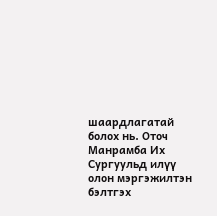шаардлагатай болох нь. Оточ Манрамба Их Сургуульд илүү олон мэргэжилтэн бэлтгэх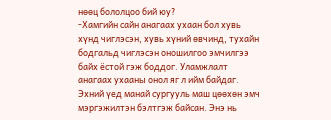нөөц бололцоо бий юу?
-Хамгийн сайн анагаах ухаан бол хувь хүнд чиглэсэн, хувь хүний өвчинд, тухайн бодгальд чиглэсэн оношилгоо эмчилгээ байх ёстой гэж боддог. Уламжлалт анагаах ухааны онол яг л ийм байдаг. Эхний үед манай сургууль маш цөөхөн эмч мэргэжилтэн бэлтгэж байсан. Энэ нь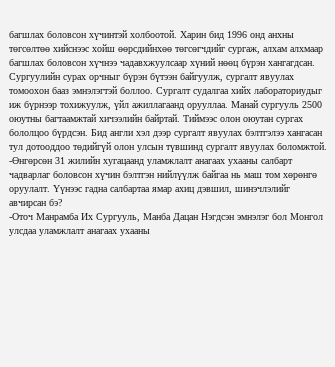багшлах боловсон хүчинтэй холбоотой. Харин бид 1996 онд анхны төгсөлтөө хийснээс хойш өөрсдийнхөө төгсөгчдийг сургаж, алхам алхмаар багшлах боловсон хүчнээ чадавхжуулсаар хүний нөөц бүрэн хангагдсан. Сургуулийн сурах орчныг бүрэн бүтээн байгуулж, сургалт явуулах томоохон бааз эмнэлэгтэй боллоо. Сургалт судалгаа хийх лабораториудыг иж бүрнээр тохижуулж, үйл ажиллагаанд орууллаа. Манай сургууль 2500 оюутны багтаамжтай хичээлийн байртай. Тиймээс олон оюутан сургах бололцоо бүрдсэн. Бид англи хэл дээр сургалт явуулах бэлтгэлээ хангасан тул дотооддоо төдийгүй олон улсын түвшинд сургалт явуулах боломжтой.
-Өнгөрсөн 31 жилийн хугацаанд уламжлалт анагаах ухааны салбарт чадварлаг боловсон хүчин бэлтгэн нийлүүлж байгаа нь маш том хөрөнгө оруулалт. Үүнээс гадна салбартаа ямар ахиц дэвшил, шинэчлэлийг авчирсан бэ?
-Оточ Манрамба Их Сургууль, Манба Дацан Нэгдсэн эмнэлэг бол Монгол улсдаа уламжлалт анагаах ухааны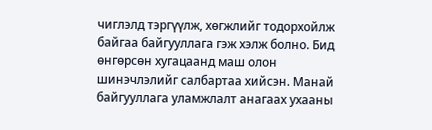чиглэлд тэргүүлж, хөгжлийг тодорхойлж байгаа байгууллага гэж хэлж болно. Бид өнгөрсөн хугацаанд маш олон шинэчлэлийг салбартаа хийсэн. Манай байгууллага уламжлалт анагаах ухааны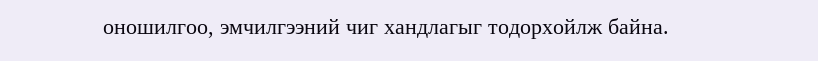оношилгоо, эмчилгээний чиг хандлагыг тодорхойлж байна.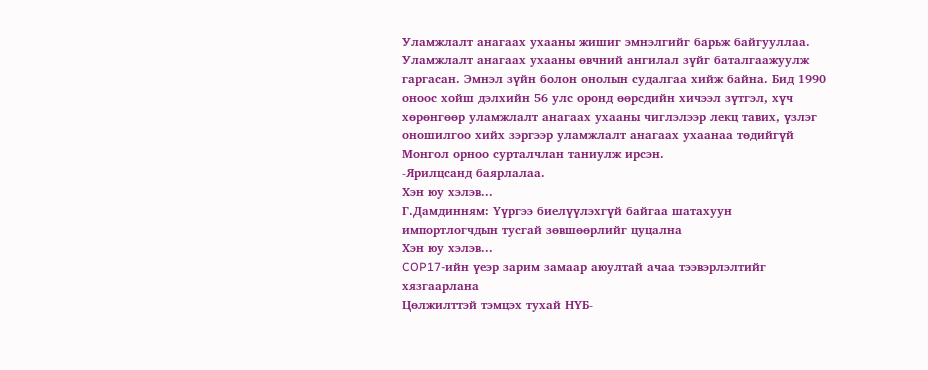Уламжлалт анагаах ухааны жишиг эмнэлгийг барьж байгууллаа. Уламжлалт анагаах ухааны өвчний ангилал зүйг баталгаажуулж гаргасан. Эмнэл зүйн болон онолын судалгаа хийж байна. Бид 1990 оноос хойш дэлхийн 56 улс оронд өөрсдийн хичээл зүтгэл, хүч хөрөнгөөр уламжлалт анагаах ухааны чиглэлээр лекц тавих, үзлэг оношилгоо хийх зэргээр уламжлалт анагаах ухаанаа төдийгүй Монгол орноо сурталчлан таниулж ирсэн.
-Ярилцсанд баярлалаа.
Хэн юу хэлэв...
Г.Дамдинням: Үүргээ биелүүлэхгүй байгаа шатахуун импортлогчдын тусгай зөвшөөрлийг цуцална
Хэн юу хэлэв...
COP17-ийн үеэр зарим замаар аюултай ачаа тээвэрлэлтийг хязгаарлана
Цөлжилттэй тэмцэх тухай НҮБ-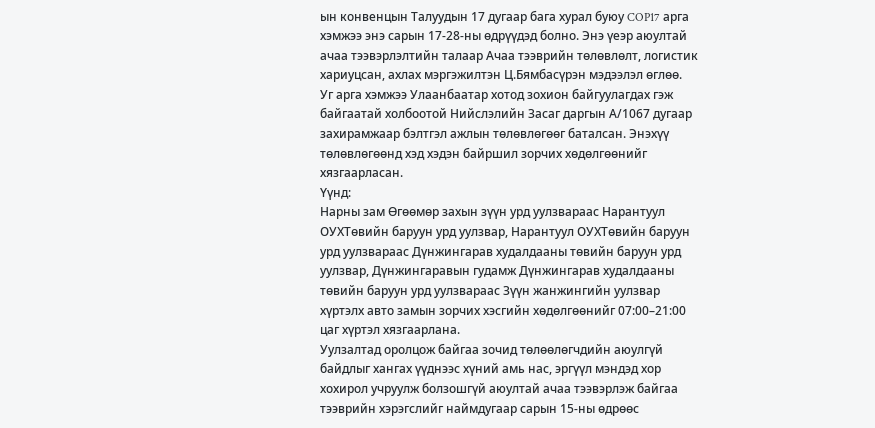ын конвенцын Талуудын 17 дугаар бага хурал буюу COP17 арга хэмжээ энэ сарын 17-28-ны өдрүүдэд болно. Энэ үеэр аюултай ачаа тээвэрлэлтийн талаар Ачаа тээврийн төлөвлөлт, логистик хариуцсан, ахлах мэргэжилтэн Ц.Бямбасүрэн мэдээлэл өглөө.
Уг арга хэмжээ Улаанбаатар хотод зохион байгуулагдах гэж байгаатай холбоотой Нийслэлийн Засаг даргын А/1067 дугаар захирамжаар бэлтгэл ажлын төлөвлөгөөг баталсан. Энэхүү төлөвлөгөөнд хэд хэдэн байршил зорчих хөдөлгөөнийг хязгаарласан.
Үүнд:
Нарны зам Өгөөмөр захын зүүн урд уулзвараас Нарантуул ОУХТөвийн баруун урд уулзвар, Нарантуул ОУХТөвийн баруун урд уулзвараас Дүнжингарав худалдааны төвийн баруун урд уулзвар, Дүнжингаравын гудамж Дүнжингарав худалдааны төвийн баруун урд уулзвараас Зүүн жанжингийн уулзвар хүртэлх авто замын зорчих хэсгийн хөдөлгөөнийг 07:00–21:00 цаг хүртэл хязгаарлана.
Уулзалтад оролцож байгаа зочид төлөөлөгчдийн аюулгүй байдлыг хангах үүднээс хүний амь нас, эргүүл мэндэд хор хохирол учруулж болзошгүй аюултай ачаа тээвэрлэж байгаа тээврийн хэрэгслийг наймдугаар сарын 15-ны өдрөөс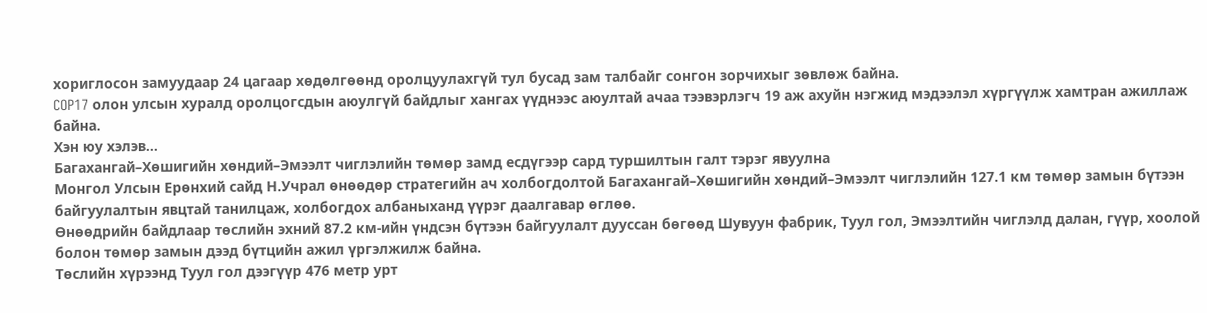хориглосон замуудаар 24 цагаар хөдөлгөөнд оролцуулахгүй тул бусад зам талбайг сонгон зорчихыг зөвлөж байна.
COP17 олон улсын хуралд оролцогсдын аюулгүй байдлыг хангах үүднээс аюултай ачаа тээвэрлэгч 19 аж ахуйн нэгжид мэдээлэл хүргүүлж хамтран ажиллаж байна.
Хэн юу хэлэв...
Багахангай–Хөшигийн хөндий–Эмээлт чиглэлийн төмөр замд есдүгээр сард туршилтын галт тэрэг явуулна
Монгол Улсын Ерөнхий сайд Н.Учрал өнөөдөр стратегийн ач холбогдолтой Багахангай–Хөшигийн хөндий–Эмээлт чиглэлийн 127.1 км төмөр замын бүтээн байгуулалтын явцтай танилцаж, холбогдох албаныханд үүрэг даалгавар өглөө.
Өнөөдрийн байдлаар төслийн эхний 87.2 км-ийн үндсэн бүтээн байгуулалт дууссан бөгөөд Шувуун фабрик, Туул гол, Эмээлтийн чиглэлд далан, гүүр, хоолой болон төмөр замын дээд бүтцийн ажил үргэлжилж байна.
Төслийн хүрээнд Туул гол дээгүүр 476 метр урт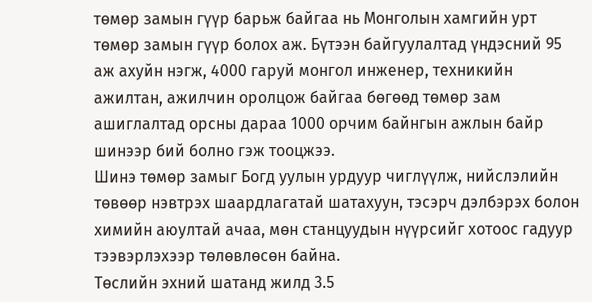төмөр замын гүүр барьж байгаа нь Монголын хамгийн урт төмөр замын гүүр болох аж. Бүтээн байгуулалтад үндэсний 95 аж ахуйн нэгж, 4000 гаруй монгол инженер, техникийн ажилтан, ажилчин оролцож байгаа бөгөөд төмөр зам ашиглалтад орсны дараа 1000 орчим байнгын ажлын байр шинээр бий болно гэж тооцжээ.
Шинэ төмөр замыг Богд уулын урдуур чиглүүлж, нийслэлийн төвөөр нэвтрэх шаардлагатай шатахуун, тэсэрч дэлбэрэх болон химийн аюултай ачаа, мөн станцуудын нүүрсийг хотоос гадуур тээвэрлэхээр төлөвлөсөн байна.
Төслийн эхний шатанд жилд 3.5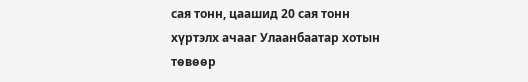сая тонн, цаашид 20 сая тонн хүртэлх ачааг Улаанбаатар хотын төвөөр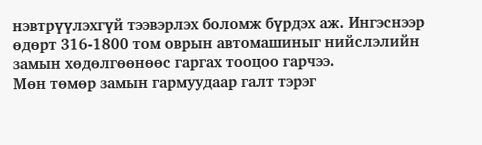нэвтрүүлэхгүй тээвэрлэх боломж бүрдэх аж. Ингэснээр өдөрт 316-1800 том оврын автомашиныг нийслэлийн замын хөдөлгөөнөөс гаргах тооцоо гарчээ.
Мөн төмөр замын гармуудаар галт тэрэг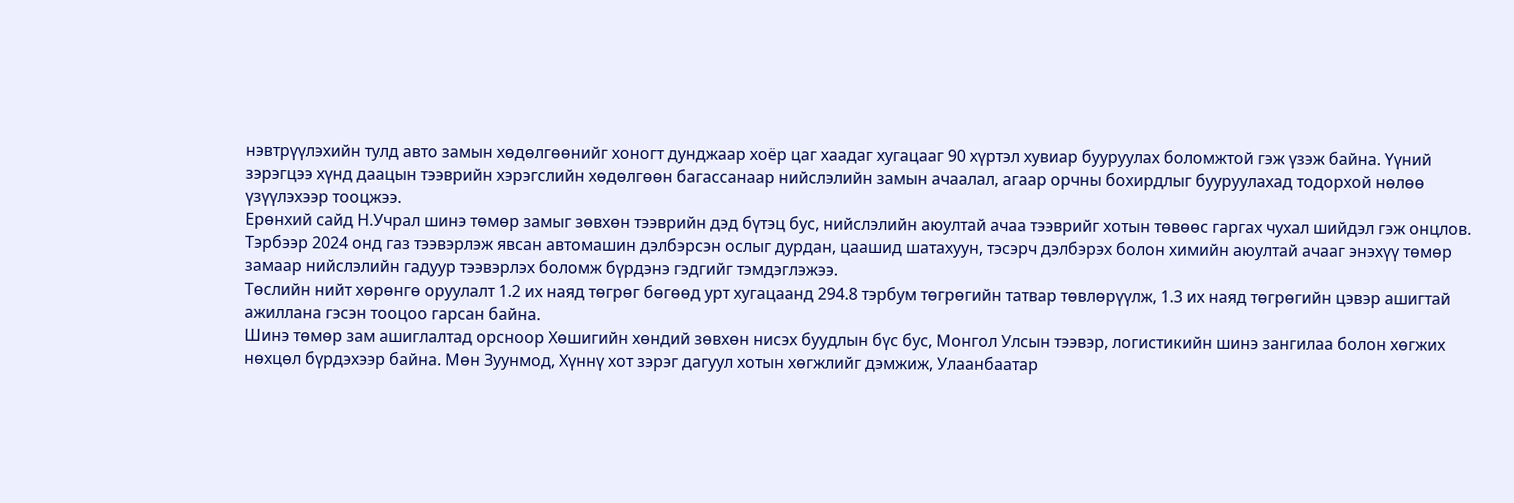нэвтрүүлэхийн тулд авто замын хөдөлгөөнийг хоногт дунджаар хоёр цаг хаадаг хугацааг 90 хүртэл хувиар бууруулах боломжтой гэж үзэж байна. Үүний зэрэгцээ хүнд даацын тээврийн хэрэгслийн хөдөлгөөн багассанаар нийслэлийн замын ачаалал, агаар орчны бохирдлыг бууруулахад тодорхой нөлөө үзүүлэхээр тооцжээ.
Ерөнхий сайд Н.Учрал шинэ төмөр замыг зөвхөн тээврийн дэд бүтэц бус, нийслэлийн аюултай ачаа тээврийг хотын төвөөс гаргах чухал шийдэл гэж онцлов. Тэрбээр 2024 онд газ тээвэрлэж явсан автомашин дэлбэрсэн ослыг дурдан, цаашид шатахуун, тэсэрч дэлбэрэх болон химийн аюултай ачааг энэхүү төмөр замаар нийслэлийн гадуур тээвэрлэх боломж бүрдэнэ гэдгийг тэмдэглэжээ.
Төслийн нийт хөрөнгө оруулалт 1.2 их наяд төгрөг бөгөөд урт хугацаанд 294.8 тэрбум төгрөгийн татвар төвлөрүүлж, 1.3 их наяд төгрөгийн цэвэр ашигтай ажиллана гэсэн тооцоо гарсан байна.
Шинэ төмөр зам ашиглалтад орсноор Хөшигийн хөндий зөвхөн нисэх буудлын бүс бус, Монгол Улсын тээвэр, логистикийн шинэ зангилаа болон хөгжих нөхцөл бүрдэхээр байна. Мөн Зуунмод, Хүннү хот зэрэг дагуул хотын хөгжлийг дэмжиж, Улаанбаатар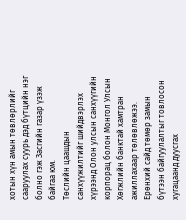хотын хүн амын төвлөрлийг сааруулах суурь дэд бүтцийн нэг болно гэж Засгийн газар үзэж байгаа юм.
Төслийн цаашдын санхүүжилтийг шийдвэрлэх хүрээнд Олон улсын санхүүгийн корпорац болон Монгол Улсын Хөгжлийн банктай хамтран ажиллахаар төлөвлөжээ.
Ерөнхий сайд төмөр замын бүтээн байгуулалтыг товлосон хугацаанд дуусгах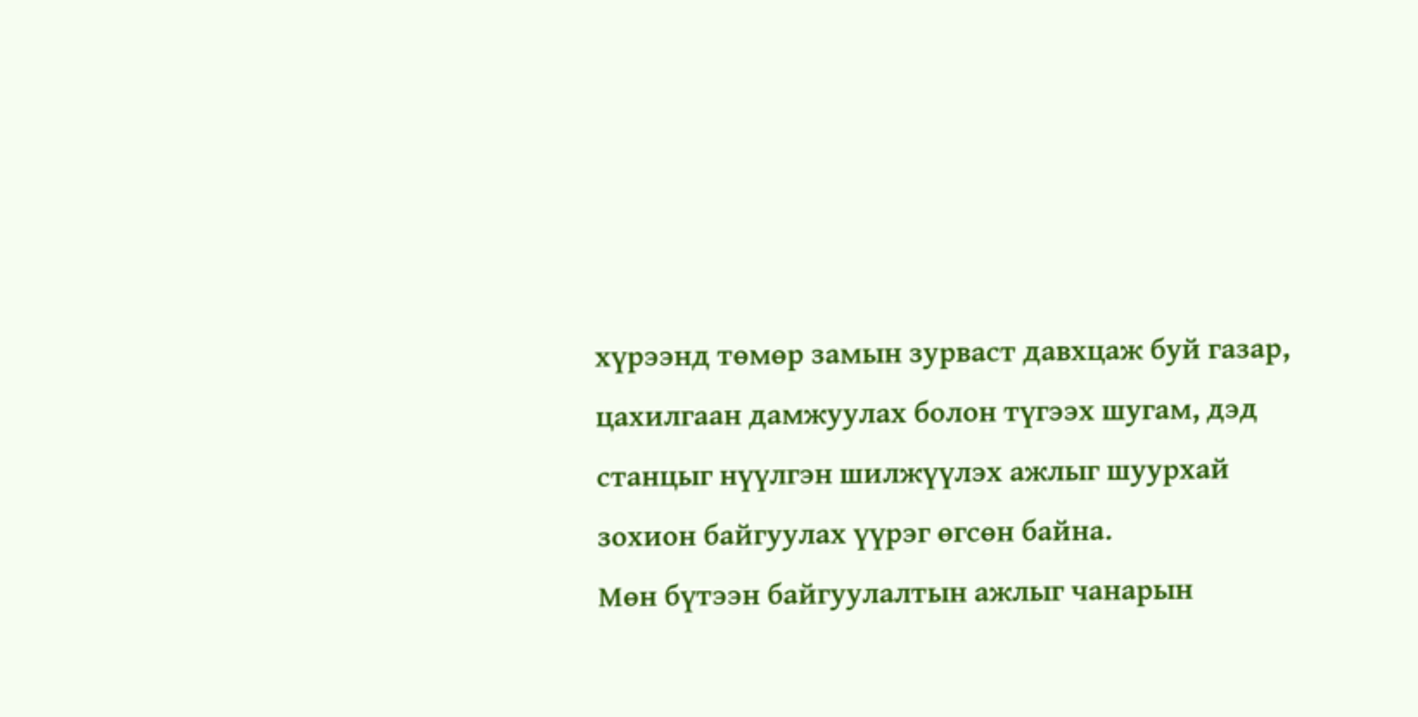хүрээнд төмөр замын зурваст давхцаж буй газар, цахилгаан дамжуулах болон түгээх шугам, дэд станцыг нүүлгэн шилжүүлэх ажлыг шуурхай зохион байгуулах үүрэг өгсөн байна.
Мөн бүтээн байгуулалтын ажлыг чанарын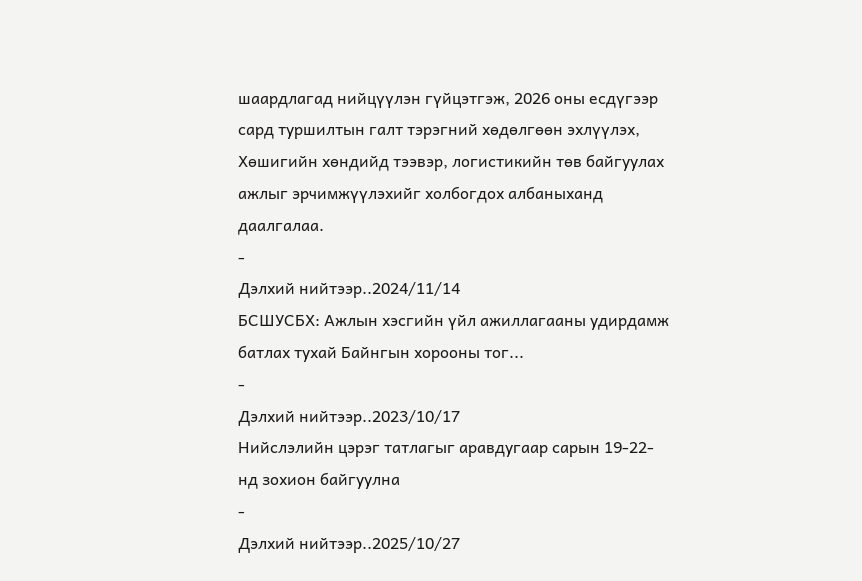шаардлагад нийцүүлэн гүйцэтгэж, 2026 оны есдүгээр сард туршилтын галт тэрэгний хөдөлгөөн эхлүүлэх, Хөшигийн хөндийд тээвэр, логистикийн төв байгуулах ажлыг эрчимжүүлэхийг холбогдох албаныханд даалгалаа.
-
Дэлхий нийтээр..2024/11/14
БСШУСБХ: Ажлын хэсгийн үйл ажиллагааны удирдамж батлах тухай Байнгын хорооны тог...
-
Дэлхий нийтээр..2023/10/17
Нийслэлийн цэрэг татлагыг аравдугаар сарын 19-22-нд зохион байгуулна
-
Дэлхий нийтээр..2025/10/27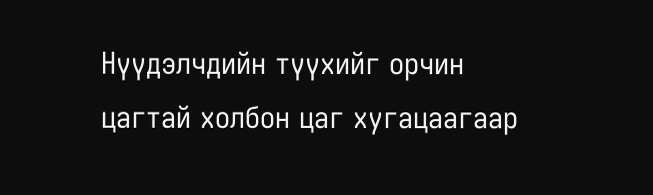Нүүдэлчдийн түүхийг орчин цагтай холбон цаг хугацаагаар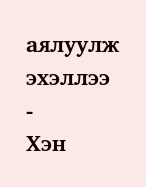аялуулж эхэллээ
-
Хэн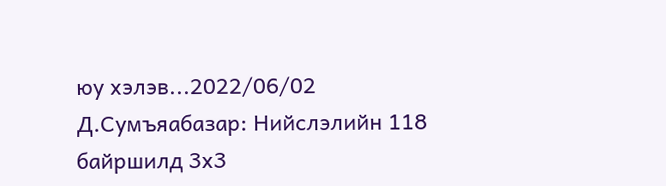юу хэлэв...2022/06/02
Д.Сумъяабазар: Нийслэлийн 118 байршилд 3х3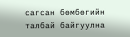сагсан бөмбөгийн талбай байгуулна